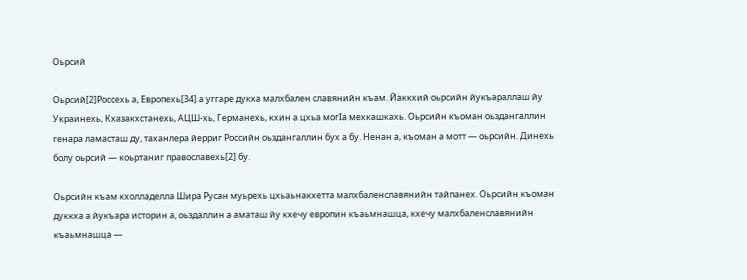Оьрсий

Оьрсий[2]Россехь а, Европехь[34] а уггаре дукха малхбален славянийн къам. Йаккхий оьрсийн йукъараллаш йу Украинехь, Кхазакхстанехь, АЦШ-хь, Германехь, кхин а цхьа могӀа мехкашкахь. Оьрсийн къоман оьздангаллин генара ламасташ ду, таханлера йерриг Российн оьздангаллин бух а бу. Ненан а, къоман а мотт — оьрсийн. Динехь болу оьрсий — коьртаниг православехь[2] бу.

Оьрсийн къам кхолладелла Шира Русан муьрехь цхьаьнакхетта малхбаленславянийн тайпанех. Оьрсийн къоман дуккха а йукъара историн а, оьздаллин а аматаш йу кхечу европин къаьмнашца, кхечу малхбаленславянийн къаьмнашца —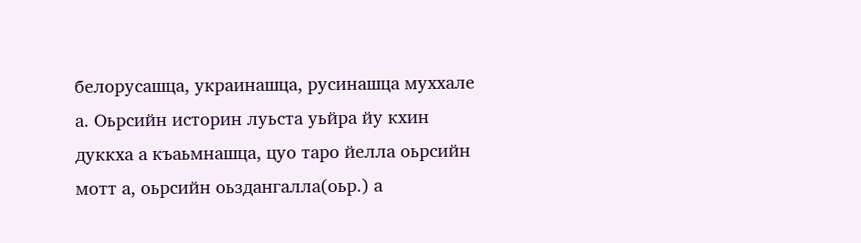белорусашца, украинашца, русинашца муххале а. Оьрсийн историн луьста уьйра йу кхин дуккха а къаьмнашца, цуо таро йелла оьрсийн мотт а, оьрсийн оьздангалла(оьр.) а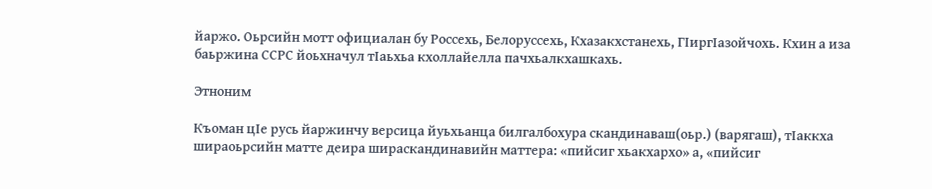йаржо. Оьрсийн мотт официалан бу Россехь, Белоруссехь, Кхазакхстанехь, ГӀиргӀазойчохь. Кхин а иза баьржина ССРС йоьхначул тӀаьхьа кхоллайелла пачхьалкхашкахь.

Этноним

Къоман цӀе русь йаржинчу версица йуьхьанца билгалбохура скандинаваш(оьр.) (варягаш), тӀаккха шираоьрсийн матте деира шираскандинавийн маттера: «пийсиг хьакхархо» а, «пийсиг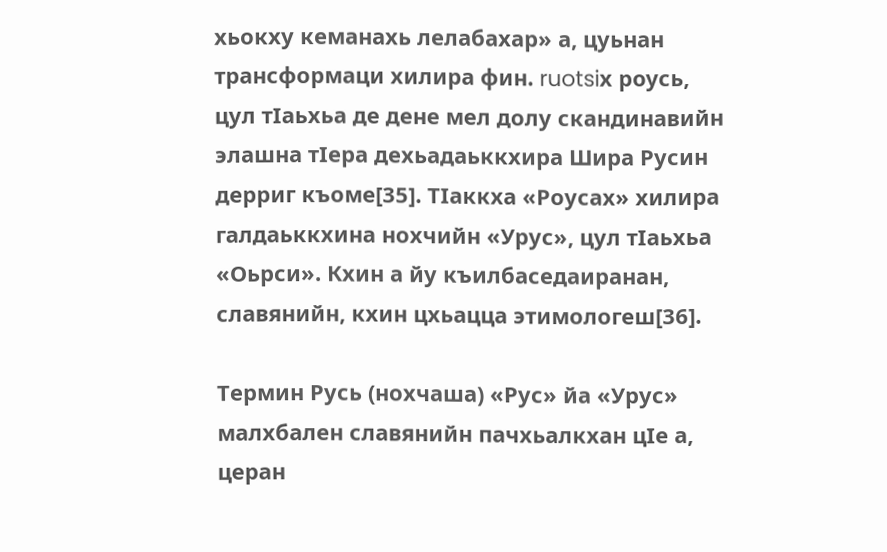хьокху кеманахь лелабахар» а, цуьнан трансформаци хилира фин. ruotsiх рѹсь, цул тӀаьхьа де дене мел долу скандинавийн элашна тӀера дехьадаьккхира Шира Русин дерриг къоме[35]. ТӀаккха «Роусах» хилира галдаьккхина нохчийн «Урус», цул тӀаьхьа «Оьрси». Кхин а йу къилбаседаиранан, славянийн, кхин цхьацца этимологеш[36].

Термин Русь (нохчаша) «Рус» йа «Урус» малхбален славянийн пачхьалкхан цӀе а, церан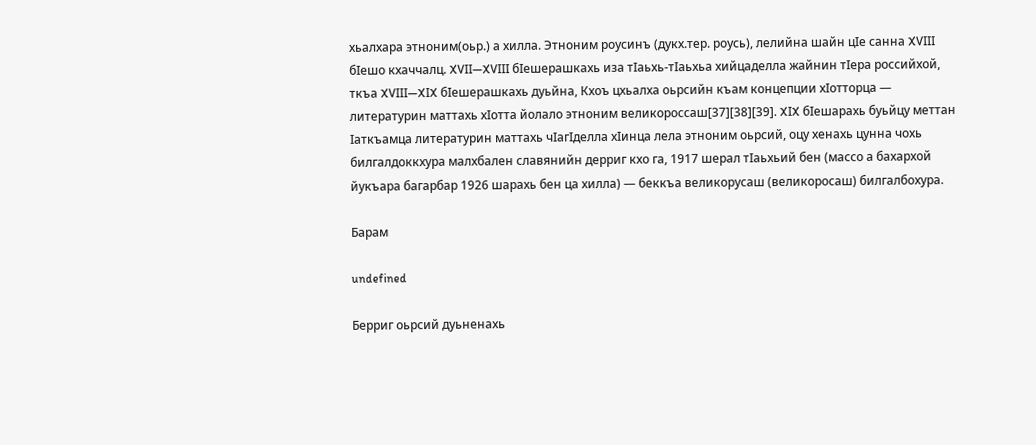хьалхара этноним(оьр.) а хилла. Этноним рѹсинъ (дукх.тер. рѹсь), лелийна шайн цӀе санна XVIII бӀешо кхаччалц. XVII—XVIII бӀешерашкахь иза тӀаьхь-тӀаьхьа хийцаделла жайнин тӀера российхой, ткъа XVIII—XIX бӀешерашкахь дуьйна, Кхоъ цхьалха оьрсийн къам концепции хӀотторца — литературин маттахь хӀотта йолало этноним великороссаш[37][38][39]. XIX бӀешарахь буьйцу меттан Ӏаткъамца литературин маттахь чӀагӀделла хӀинца лела этноним оьрсий, оцу хенахь цунна чохь билгалдоккхура малхбален славянийн дерриг кхо га, 1917 шерал тӀаьхьий бен (массо а бахархой йукъара багарбар 1926 шарахь бен ца хилла) — беккъа великорусаш (великоросаш) билгалбохура.

Барам

undefined

Берриг оьрсий дуьненахь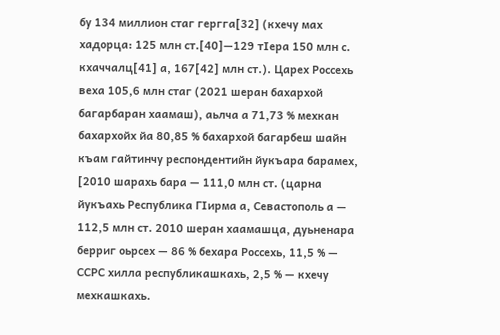бу 134 миллион стаг гергга[32] (кхечу мах хадорца: 125 млн ст.[40]—129 тӀера 150 млн с. кхаччалц[41] а, 167[42] млн ст.). Царех Россехь веха 105,6 млн стаг (2021 шеран бахархой багарбаран хаамаш), аьлча а 71,73 % мехкан бахархойх йа 80,85 % бахархой багарбеш шайн къам гайтинчу респондентийн йукъара барамех, [2010 шарахь бара — 111,0 млн ст. (царна йукъахь Республика ГӀирма а, Севастополь а — 112,5 млн ст. 2010 шеран хаамашца, дуьненара берриг оьрсех — 86 % бехара Россехь, 11,5 % — ССРС хилла республикашкахь, 2,5 % — кхечу мехкашкахь.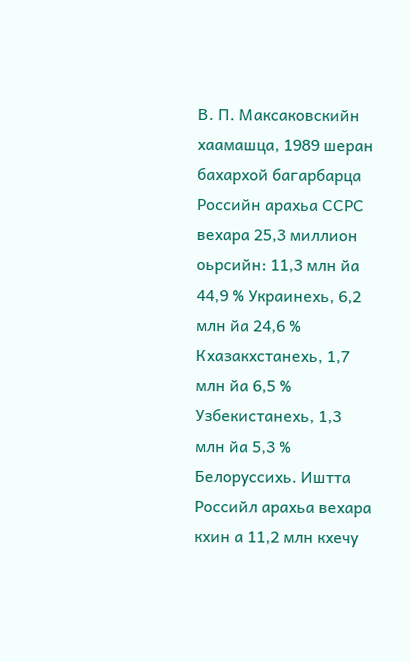В. П. Максаковскийн хаамашца, 1989 шеран бахархой багарбарца Российн арахьа ССРС вехара 25,3 миллион оьрсийн: 11,3 млн йа 44,9 % Украинехь, 6,2 млн йа 24,6 % Кхазакхстанехь, 1,7 млн йа 6,5 % Узбекистанехь, 1,3 млн йа 5,3 % Белоруссихь. Иштта Российл арахьа вехара кхин а 11,2 млн кхечу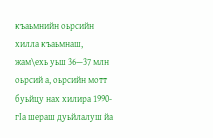къаьмнийн оьрсийн хилла къаьмнаш, жам\ехь уьш 36—37 млн оьрсий а, оьрсийн мотт буьйцу нах хилира 1990-гӀа шераш дуьйлалуш йа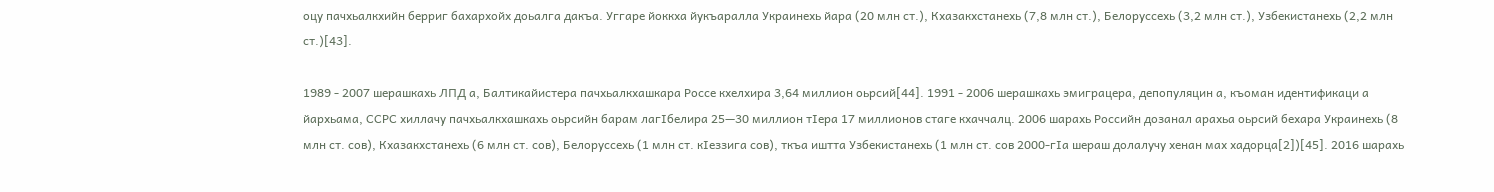оцу пачхьалкхийн берриг бахархойх доьалга дакъа. Уггаре йоккха йукъаралла Украинехь йара (20 млн ст.), Кхазакхстанехь (7,8 млн ст.), Белоруссехь (3,2 млн ст.), Узбекистанехь (2,2 млн ст.)[43].

1989 - 2007 шерашкахь ЛПД а, Балтикайистера пачхьалкхашкара Россе кхелхира 3,64 миллион оьрсий[44]. 1991 - 2006 шерашкахь эмиграцера, депопуляцин а, къоман идентификаци а йархьама, ССРС хиллачу пачхьалкхашкахь оьрсийн барам лагӀбелира 25—30 миллион тӀера 17 миллионов стаге кхаччалц. 2006 шарахь Российн дозанал арахьа оьрсий бехара Украинехь (8 млн ст. сов), Кхазакхстанехь (6 млн ст. сов), Белоруссехь (1 млн ст. кӀеззига сов), ткъа иштта Узбекистанехь (1 млн ст. сов 2000-гӀа шераш долалучу хенан мах хадорца[2])[45]. 2016 шарахь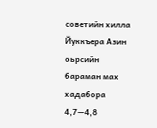советийн хилла Йуккъера Азин оьрсийн бараман мах хадабора 4,7—4,8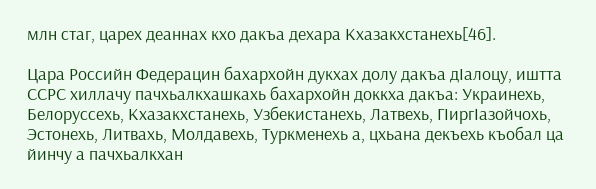млн стаг, царех деаннах кхо дакъа дехара Кхазакхстанехь[46].

Цара Российн Федерацин бахархойн дукхах долу дакъа дӀалоцу, иштта ССРС хиллачу пачхьалкхашкахь бахархойн доккха дакъа: Украинехь, Белоруссехь, Кхазакхстанехь, Узбекистанехь, Латвехь, ГӀиргӀазойчохь, Эстонехь, Литвахь, Молдавехь, Туркменехь а, цхьана декъехь къобал ца йинчу а пачхьалкхан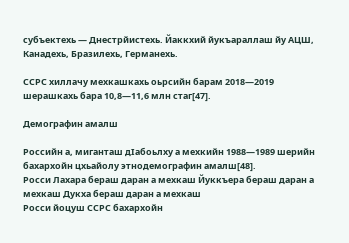субъектехь — Днестрйистехь. Йаккхий йукъараллаш йу АЦШ, Канадехь, Бразилехь, Германехь.

ССРС хиллачу мехкашкахь оьрсийн барам 2018—2019 шерашкахь бара 10,8—11,6 млн стаг[47].

Демографин амалш

Российн а, миганташ дӀабоьлху а мехкийн 1988—1989 шерийн бахархойн цхьайолу этнодемографин амалш[48].
Росси Лахара бераш даран а мехкаш Йуккъера бераш даран а мехкаш Дукха бераш даран а мехкаш
Росси йоцуш ССРС бахархойн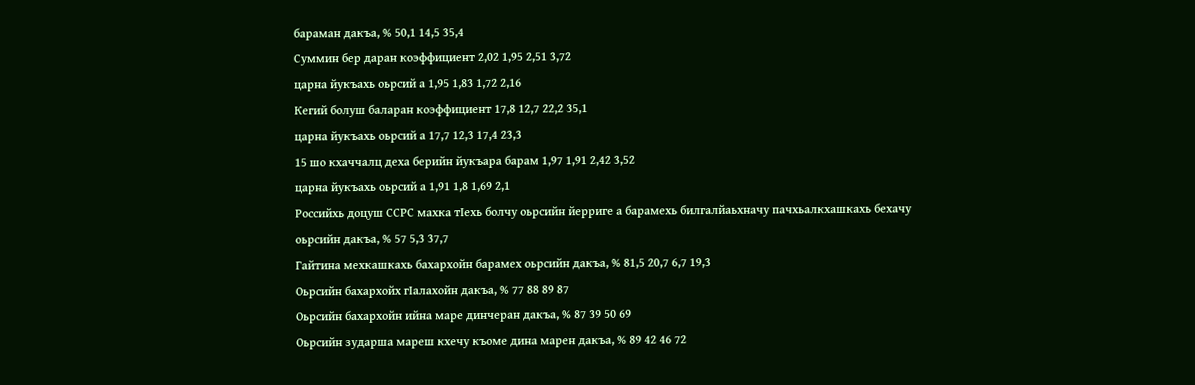бараман дакъа, % 50,1 14,5 35,4
Суммин бер даран коэффициент 2,02 1,95 2,51 3,72
царна йукъахь оьрсий а 1,95 1,83 1,72 2,16
Кегий болуш баларан коэффициент 17,8 12,7 22,2 35,1
царна йукъахь оьрсий а 17,7 12,3 17,4 23,3
15 шо кхаччалц деха берийн йукъара барам 1,97 1,91 2,42 3,52
царна йукъахь оьрсий а 1,91 1,8 1,69 2,1
Российхь доцуш ССРС махка тӀехь болчу оьрсийн йерриге а барамехь билгалйаьхначу пачхьалкхашкахь бехачу оьрсийн дакъа, % 57 5,3 37,7
Гайтина мехкашкахь бахархойн барамех оьрсийн дакъа, % 81,5 20,7 6,7 19,3
Оьрсийн бахархойх гӀалахойн дакъа, % 77 88 89 87
Оьрсийн бахархойн ийна маре динчеран дакъа, % 87 39 50 69
Оьрсийн зударша мареш кхечу къоме дина марен дакъа, % 89 42 46 72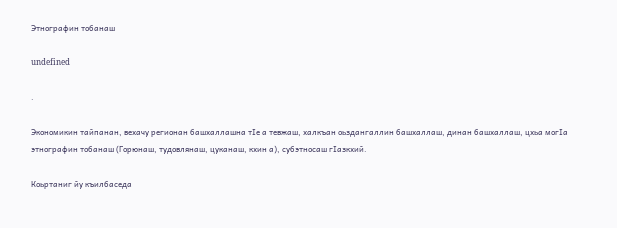Этнографин тобанаш

undefined

.

Экономикин тайпанан, вехачу регионан башхаллашна тӀе а тевжаш, халкъан оьздангаллин башхаллаш, динан башхаллаш, цхьа могӀа этнографин тобанаш (Горюнаш, тудовлянаш, цуканаш, кхин а), субэтносаш гӀазкхий.

Коьртаниг йу къилбаседа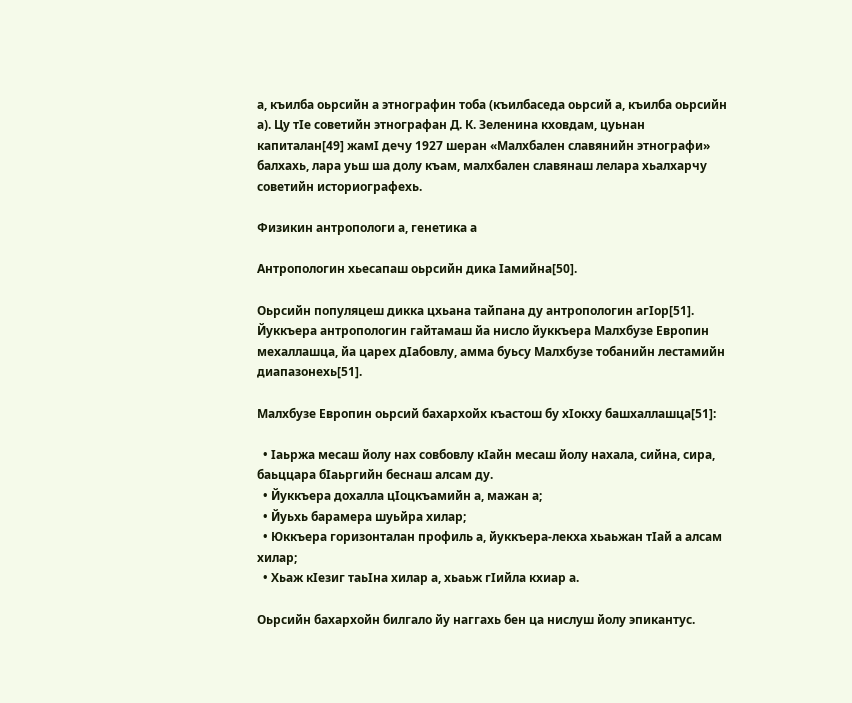а, къилба оьрсийн а этнографин тоба (къилбаседа оьрсий а, къилба оьрсийн а). Цу тӀе советийн этнографан Д. К. Зеленина кховдам, цуьнан капиталан[49] жамӀ дечу 1927 шеран «Малхбален славянийн этнографи» балхахь, лара уьш ша долу къам, малхбален славянаш лелара хьалхарчу советийн историографехь.

Физикин антропологи а, генетика а

Антропологин хьесапаш оьрсийн дика Ӏамийна[50].

Оьрсийн популяцеш дикка цхьана тайпана ду антропологин агӀор[51]. Йуккъера антропологин гайтамаш йа нисло йуккъера Малхбузе Европин мехаллашца, йа царех дӀабовлу, амма буьсу Малхбузе тобанийн лестамийн диапазонехь[51].

Малхбузе Европин оьрсий бахархойх къастош бу хӀокху башхаллашца[51]:

  • Ӏаьржа месаш йолу нах совбовлу кӀайн месаш йолу нахала, сийна, сира, баьццара бӀаьргийн беснаш алсам ду.
  • Йуккъера дохалла цӀоцкъамийн а, мажан а;
  • Йуьхь барамера шуьйра хилар;
  • Юккъера горизонталан профиль а, йуккъера-лекха хьаьжан тӀай а алсам хилар;
  • Хьаж кӀезиг таьӀна хилар а, хьаьж гӀийла кхиар а.

Оьрсийн бахархойн билгало йу наггахь бен ца нислуш йолу эпикантус.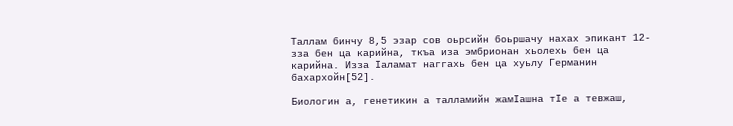Таллам бинчу 8,5 эзар сов оьрсийн боьршачу нахах эпикант 12-зза бен ца карийна, ткъа иза эмбрионан хьолехь бен ца карийна. Изза Ӏаламат наггахь бен ца хуьлу Германин бахархойн[52].

Биологин а, генетикин а талламийн жамӀашна тӀе а тевжаш,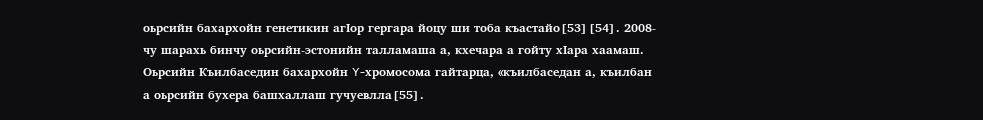оьрсийн бахархойн генетикин агӀор гергара йоцу ши тоба къастайо[53][54]. 2008-чу шарахь бинчу оьрсийн-эстонийн талламаша а, кхечара а гойту хӀара хаамаш. Оьрсийн Къилбаседин бахархойн Y-хромосома гайтарца, «къилбаседан а, къилбан а оьрсийн бухера башхаллаш гучуевлла[55].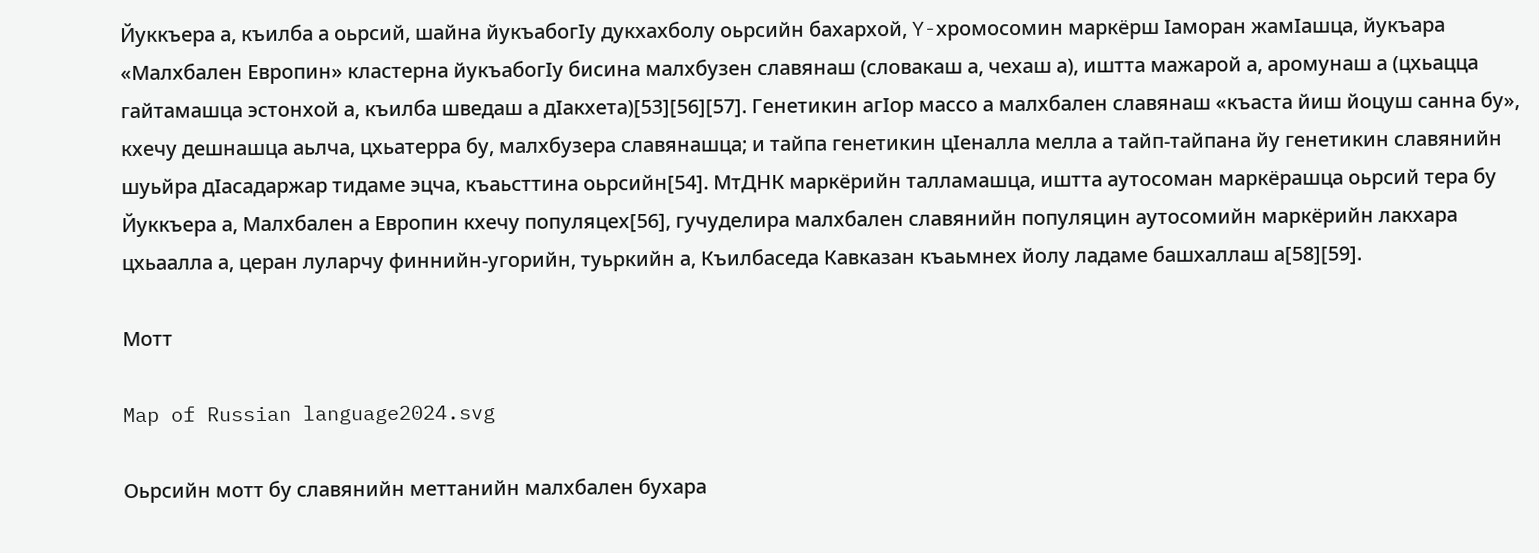Йуккъера а, къилба а оьрсий, шайна йукъабогӀу дукхахболу оьрсийн бахархой, Y-хромосомин маркёрш Ӏаморан жамӀашца, йукъара «Малхбален Европин» кластерна йукъабогӀу бисина малхбузен славянаш (словакаш а, чехаш а), иштта мажарой а, аромунаш а (цхьацца гайтамашца эстонхой а, къилба шведаш а дӀакхета)[53][56][57]. Генетикин агӀор массо а малхбален славянаш «къаста йиш йоцуш санна бу», кхечу дешнашца аьлча, цхьатерра бу, малхбузера славянашца; и тайпа генетикин цӀеналла мелла а тайп-тайпана йу генетикин славянийн шуьйра дӀасадаржар тидаме эцча, къаьсттина оьрсийн[54]. МтДНК маркёрийн талламашца, иштта аутосоман маркёрашца оьрсий тера бу Йуккъера а, Малхбален а Европин кхечу популяцех[56], гучуделира малхбален славянийн популяцин аутосомийн маркёрийн лакхара цхьаалла а, церан луларчу финнийн-угорийн, туьркийн а, Къилбаседа Кавказан къаьмнех йолу ладаме башхаллаш а[58][59].

Мотт

Map of Russian language2024.svg

Оьрсийн мотт бу славянийн меттанийн малхбален бухара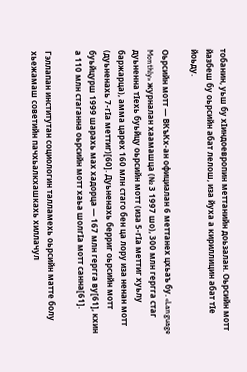тобанин, уьш бу хӀиндоевропин меттанийн доьзалан. Оьрсийн мотт йазбеш бу оьрсийн абат лелош, иза йуха а кириллицин абат тӀе йоьду.

Оьрсийн мотт — ВКъКх-ан официалан 6 меттанех цхьаъ бу. «Language Monthly» журналан хаамашца (№ 3 1997 шо), 300 млн гергга стаг дуьненна тӀехь буьйцу оьрсийн мотт (иза 5-гӀа меттиг хуьлу баржарца), амма царех 160 млн стаго бен ца лору иза ненан мотт (дуьненахь 7-гӀа меттиг)[60]. Дуьненахь берриг оьрсийн мотт буьйцурш 1999 шарахь мах хадорца — 167 млн гергга ву[61], кхин а 110 млн стаганна оьрсийн мотт хаьа шолгӀа мотт санна[61].

Гэллапан институтан социологин талламехь оьрсийн матте болу хьежамаш советийн пачхьалкхашкахь хиллачул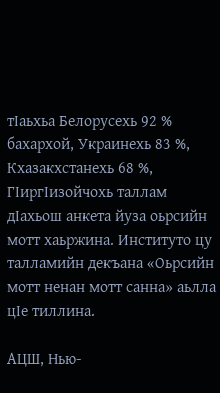тӀаьхьа Белорусехь 92 % бахархой, Украинехь 83 %, Кхазакхстанехь 68 %, ГӀиргӀизойчохь таллам дӀахьош анкета йуза оьрсийн мотт хаьржина. Институто цу талламийн декъана «Оьрсийн мотт ненан мотт санна» аьлла цӀе тиллина.

АЦШ, Нью-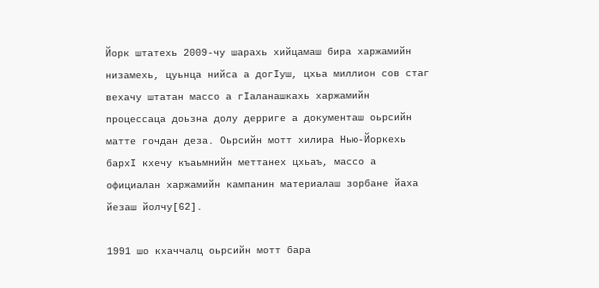Йорк штатехь 2009-чу шарахь хийцамаш бира харжамийн низамехь, цуьнца нийса а догӀуш, цхьа миллион сов стаг вехачу штатан массо а гӀаланашкахь харжамийн процессаца доьзна долу дерриге а документаш оьрсийн матте гочдан деза. Оьрсийн мотт хилира Нью-Йоркехь бархӀ кхечу къаьмнийн меттанех цхьаъ, массо а официалан харжамийн кампанин материалаш зорбане йаха йезаш йолчу[62].

1991 шо кхаччалц оьрсийн мотт бара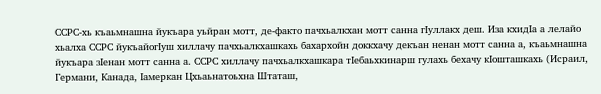ССРС-хь къаьмнашна йукъара уьйран мотт, де-факто пачхьалкхан мотт санна гӀуллакх деш. Иза кхидӀа а лелайо хьалха ССРС йукъайогӀуш хиллачу пачхьалкхашкахь бахархойн доккхачу декъан ненан мотт санна а, къаьмнашна йукъара зӀенан мотт санна а. ССРС хиллачу пачхьалкхашкара тӀебаьхкинарш гулахь бехачу кӀошташкахь (Исраил, Германи, Канада, Ӏамеркан Цхьаьнатоьхна Штаташ,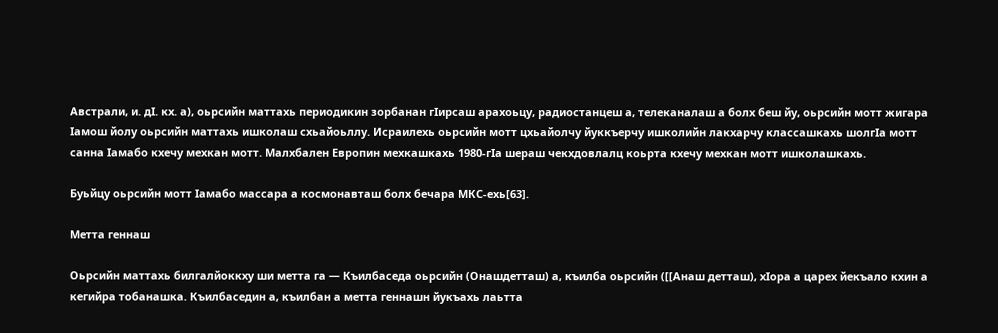Австрали, и. дӀ. кх. а), оьрсийн маттахь периодикин зорбанан гӀирсаш арахоьцу, радиостанцеш а, телеканалаш а болх беш йу, оьрсийн мотт жигара Ӏамош йолу оьрсийн маттахь ишколаш схьайоьллу. Исраилехь оьрсийн мотт цхьайолчу йуккъерчу ишколийн лакхарчу классашкахь шолгӀа мотт санна Ӏамабо кхечу мехкан мотт. Малхбален Европин мехкашкахь 1980-гӀа шераш чекхдовлалц коьрта кхечу мехкан мотт ишколашкахь.

Буьйцу оьрсийн мотт Ӏамабо массара а космонавташ болх бечара МКС-ехь[63].

Метта геннаш

Оьрсийн маттахь билгалйоккху ши метта га — Къилбаседа оьрсийн (Онашдетташ) а, къилба оьрсийн ([[Анаш детташ), хӀора а царех йекъало кхин а кегийра тобанашка. Къилбаседин а, къилбан а метта геннашн йукъахь лаьтта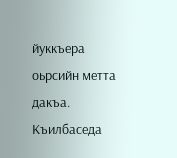йуккъера оьрсийн метта дакъа. Къилбаседа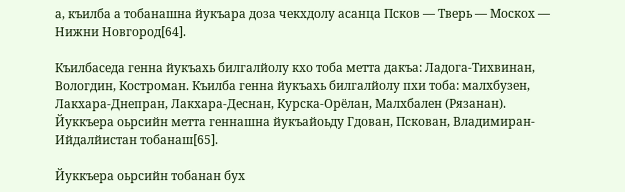а, къилба а тобанашна йукъара доза чекхдолу асанца Псков — Тверь — Москох — Нижни Новгород[64].

Къилбаседа генна йукъахь билгалйолу кхо тоба метта дакъа: Ладога-Тихвинан, Вологдин, Костроман. Къилба генна йукъахь билгалйолу пхи тоба: малхбузен, Лакхара-Днепран, Лакхара-Деснан, Курска-Орёлан, Малхбален (Рязанан). Йуккъера оьрсийн метта геннашна йукъайоьду Гдован, Пскован, Владимиран-Ийдалйистан тобанаш[65].

Йуккъера оьрсийн тобанан бух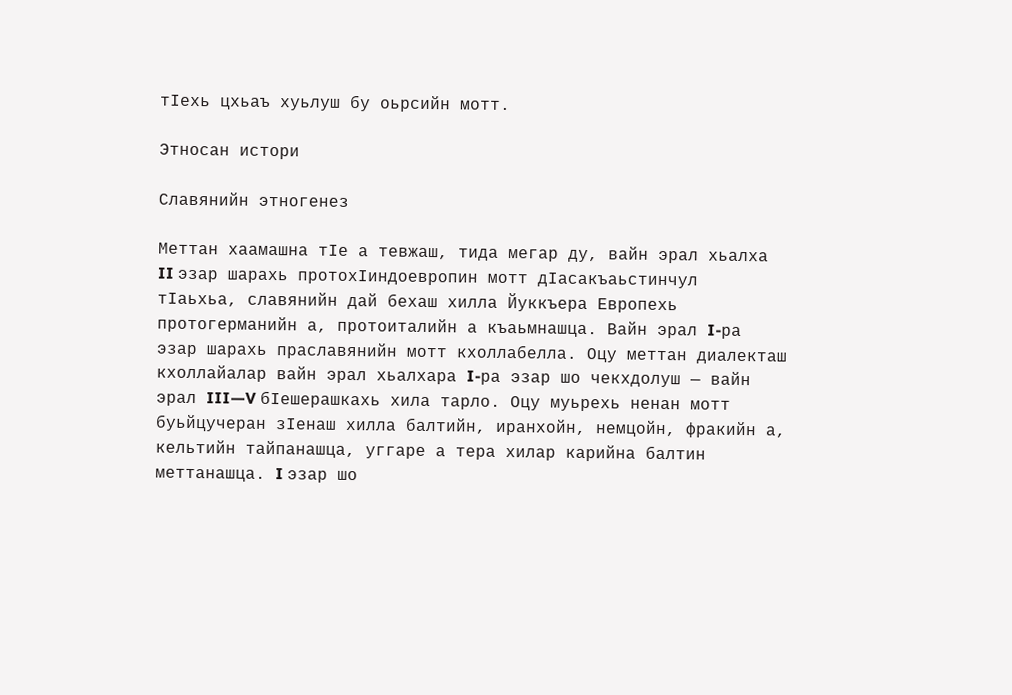тӀехь цхьаъ хуьлуш бу оьрсийн мотт.

Этносан истори

Славянийн этногенез

Меттан хаамашна тӀе а тевжаш, тида мегар ду, вайн эрал хьалха II эзар шарахь протохӀиндоевропин мотт дӀасакъаьстинчул тӀаьхьа, славянийн дай бехаш хилла Йуккъера Европехь протогерманийн а, протоиталийн а къаьмнашца. Вайн эрал I-ра эзар шарахь праславянийн мотт кхоллабелла. Оцу меттан диалекташ кхоллайалар вайн эрал хьалхара I-ра эзар шо чекхдолуш — вайн эрал III—V бӀешерашкахь хила тарло. Оцу муьрехь ненан мотт буьйцучеран зӀенаш хилла балтийн, иранхойн, немцойн, фракийн а, кельтийн тайпанашца, уггаре а тера хилар карийна балтин меттанашца. I эзар шо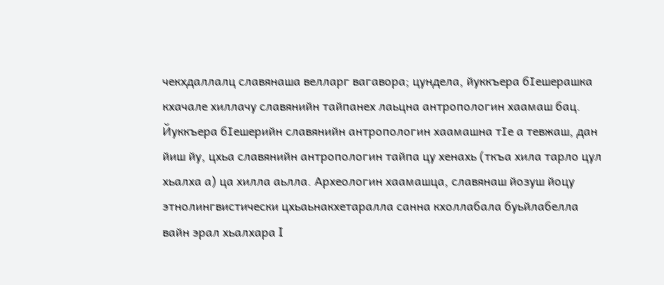чекхдаллалц славянаша велларг вагавора; цундела, йуккъера бӀешерашка кхачале хиллачу славянийн тайпанех лаьцна антропологин хаамаш бац. Йуккъера бӀешерийн славянийн антропологин хаамашна тӀе а тевжаш, дан йиш йу, цхьа славянийн антропологин тайпа цу хенахь (ткъа хила тарло цул хьалха а) ца хилла аьлла. Археологин хаамашца, славянаш йозуш йоцу этнолингвистически цхьаьнакхетаралла санна кхоллабала буьйлабелла вайн эрал хьалхара I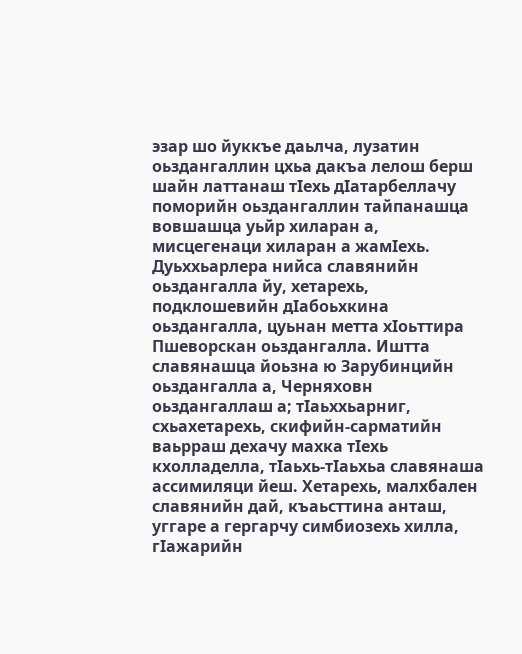эзар шо йуккъе даьлча, лузатин оьздангаллин цхьа дакъа лелош берш шайн латтанаш тӀехь дӀатарбеллачу поморийн оьздангаллин тайпанашца вовшашца уьйр хиларан а, мисцегенаци хиларан а жамӀехь. Дуьххьарлера нийса славянийн оьздангалла йу, хетарехь, подклошевийн дӀабоьхкина оьздангалла, цуьнан метта хӀоьттира Пшеворскан оьздангалла. Иштта славянашца йоьзна ю Зарубинцийн оьздангалла а, Черняховн оьздангаллаш а; тӀаьххьарниг, схьахетарехь, скифийн-сарматийн ваьрраш дехачу махка тӀехь кхолладелла, тӀаьхь-тӀаьхьа славянаша ассимиляци йеш. Хетарехь, малхбален славянийн дай, къаьсттина анташ, уггаре а гергарчу симбиозехь хилла, гӀажарийн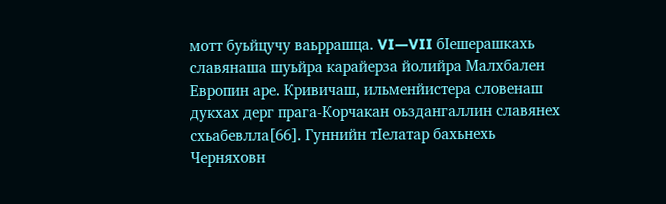мотт буьйцучу ваьррашца. VI—VII бӀешерашкахь славянаша шуьйра карайерза йолийра Малхбален Европин аре. Кривичаш, ильменйистера словенаш дукхах дерг прага-Корчакан оьздангаллин славянех схьабевлла[66]. Гуннийн тӀелатар бахьнехь Черняховн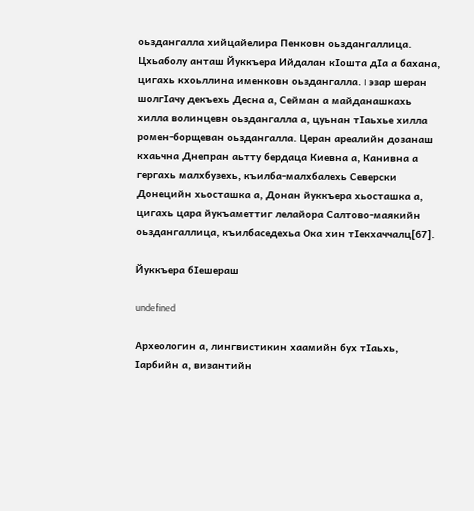оьздангалла хийцайелира Пенковн оьздангаллица. Цхьаболу анташ Йуккъера Ийдалан кӀошта дӀа а бахана, цигахь кхоьллина именковн оьздангалла. I эзар шеран шолгӀачу декъехь Десна а, Сейман а майданашкахь хилла волинцевн оьздангалла а, цуьнан тӀаьхье хилла ромен-борщеван оьздангалла. Церан ареалийн дозанаш кхаьчна Днепран аьтту бердаца Киевна а, Канивна а гергахь малхбузехь, къилба-малхбалехь Северски Донецийн хьосташка а, Донан йуккъера хьосташка а, цигахь цара йукъаметтиг лелайора Салтово-маякийн оьздангаллица, къилбаседехьа Ока хин тӀекхаччалц[67].

Йуккъера бӀешераш

undefined

Археологин а, лингвистикин хаамийн бух тӀаьхь, Ӏарбийн а, византийн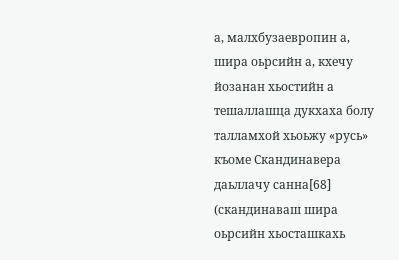а, малхбузаевропин а, шира оьрсийн а, кхечу йозанан хьостийн а тешаллашца дукхаха болу талламхой хьоьжу «русь» къоме Скандинавера даьллачу санна[68] (скандинаваш шира оьрсийн хьосташкахь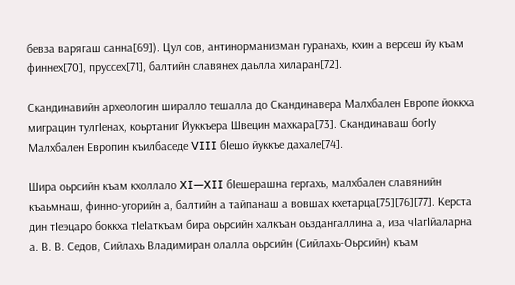бевза варягаш санна[69]). Цул сов, антинорманизман гуранахь, кхин а версеш йу къам финнех[70], пруссех[71], балтийн славянех даьлла хиларан[72].

Скандинавийн археологин ширалло тешалла до Скандинавера Малхбален Европе йоккха миграцин тулгӀенах, коьртаниг Йуккъера Швецин махкара[73]. Скандинаваш богӀу Малхбален Европин къилбаседе VIII бӀешо йуккъе дахале[74].

Шира оьрсийн къам кхоллало XI—XII бӀешерашна гергахь, малхбален славянийн къаьмнаш, финно-угорийн а, балтийн а тайпанаш а вовшах кхетарца[75][76][77]. Керста дин тӀеэцаро боккха тӀеӀаткъам бира оьрсийн халкъан оьздангаллина а, иза чӀагӀйаларна а. В. В. Седов, Сийлахь Владимиран олалла оьрсийн (Сийлахь-Оьрсийн) къам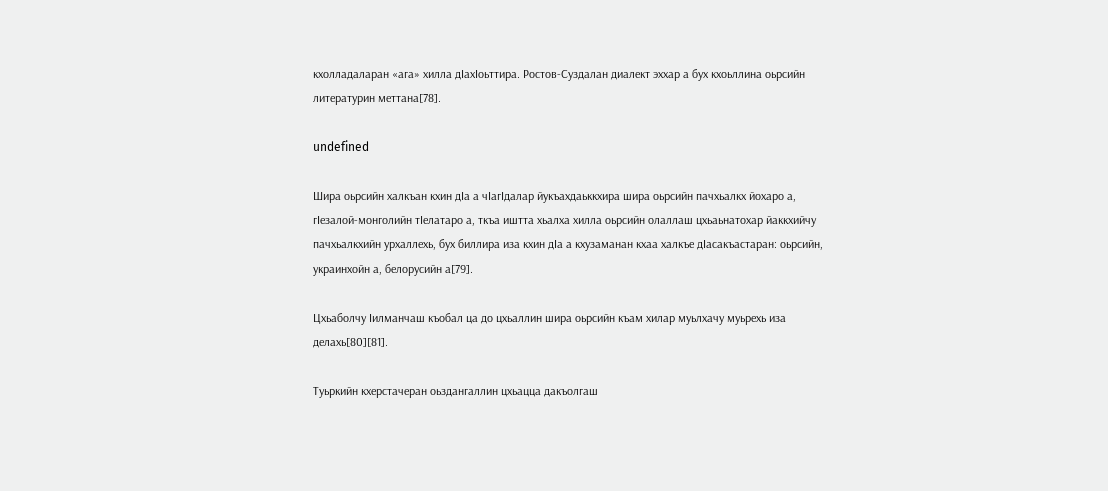кхолладаларан «ага» хилла дӀахӀоьттира. Ростов-Суздалан диалект эххар а бух кхоьллина оьрсийн литературин меттана[78].

undefined

Шира оьрсийн халкъан кхин дӀа а чӀагӀдалар йукъахдаьккхира шира оьрсийн пачхьалкх йохаро а, гӀезалой-монголийн тӀелатаро а, ткъа иштта хьалха хилла оьрсийн олаллаш цхьаьнатохар йаккхийчу пачхьалкхийн урхаллехь, бух биллира иза кхин дӀа а кхузаманан кхаа халкъе дӀасакъастаран: оьрсийн, украинхойн а, белорусийн а[79].

Цхьаболчу Ӏилманчаш къобал ца до цхьаллин шира оьрсийн къам хилар муьлхачу муьрехь иза делахь[80][81].

Туьркийн кхерстачеран оьздангаллин цхьацца дакъолгаш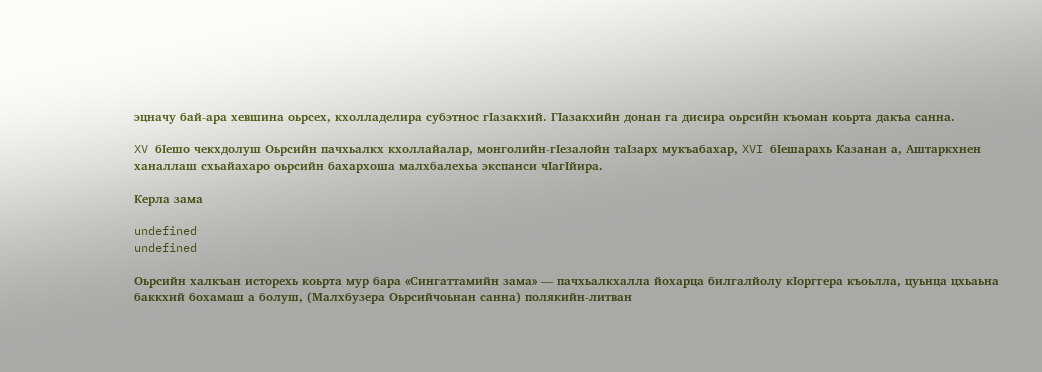эцначу бай-ара хевшина оьрсех, кхолладелира субэтнос гӀазакхий. ГӀазакхийн донан га дисира оьрсийн къоман коьрта дакъа санна.

XV бӀешо чекхдолуш Оьрсийн пачхьалкх кхоллайалар, монголийн-гӀезалойн таӀзарх мукъабахар, XVI бӀешарахь Казанан а, Аштаркхнен ханаллаш схьайахаро оьрсийн бахархоша малхбалехьа экспанси чӀагӀйира.

Керла зама

undefined
undefined

Оьрсийн халкъан исторехь коьрта мур бара «Сингаттамийн зама» — пачхьалкхалла йохарца билгалйолу кӀорггера къоьлла, цуьнца цхьаьна баккхий бохамаш а болуш, (Малхбузера Оьрсийчоьнан санна) полякийн-литван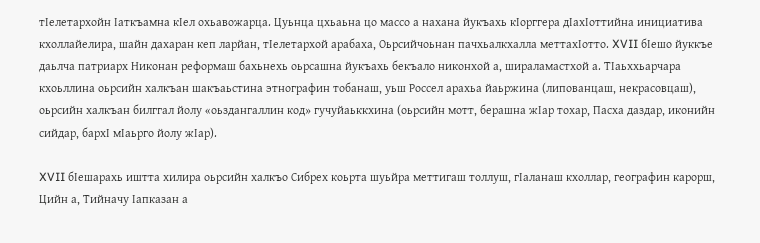тӀелетархойн Ӏаткъамна кӀел охьавожарца. Цуьнца цхьаьна цо массо а нахана йукъахь кӀорггера дӀахӀоттийна инициатива кхоллайелира, шайн дахаран кеп ларйан, тӀелетархой арабаха, Оьрсийчоьнан пачхьалкхалла меттахӀотто. XVII бӀешо йуккъе даьлча патриарх Никонан реформаш бахьнехь оьрсашна йукъахь бекъало никонхой а, шираламастхой а. ТӀаьххьарчара кхоьллина оьрсийн халкъан шакъаьстина этнографин тобанаш, уьш Россел арахьа йаьржина (липованцаш, некрасовцаш), оьрсийн халкъан билггал йолу «оьздангаллин код» гучуйаьккхина (оьрсийн мотт, берашна жӀар тохар, Пасха даздар, иконийн сийдар, бархӀ мӀаьрго йолу жӀар).

XVII бӀешарахь иштта хилира оьрсийн халкъо Сибрех коьрта шуьйра меттигаш толлуш, гӀаланаш кхоллар, географин карорш, Цийн а, Тийначу Ӏапказан а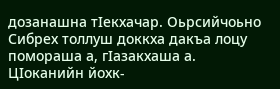дозанашна тӀекхачар. Оьрсийчоьно Сибрех толлуш доккха дакъа лоцу помораша а, гӀазакхаша а. ЦӀоканийн йохк-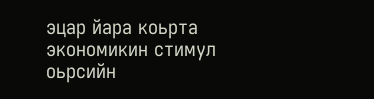эцар йара коьрта экономикин стимул оьрсийн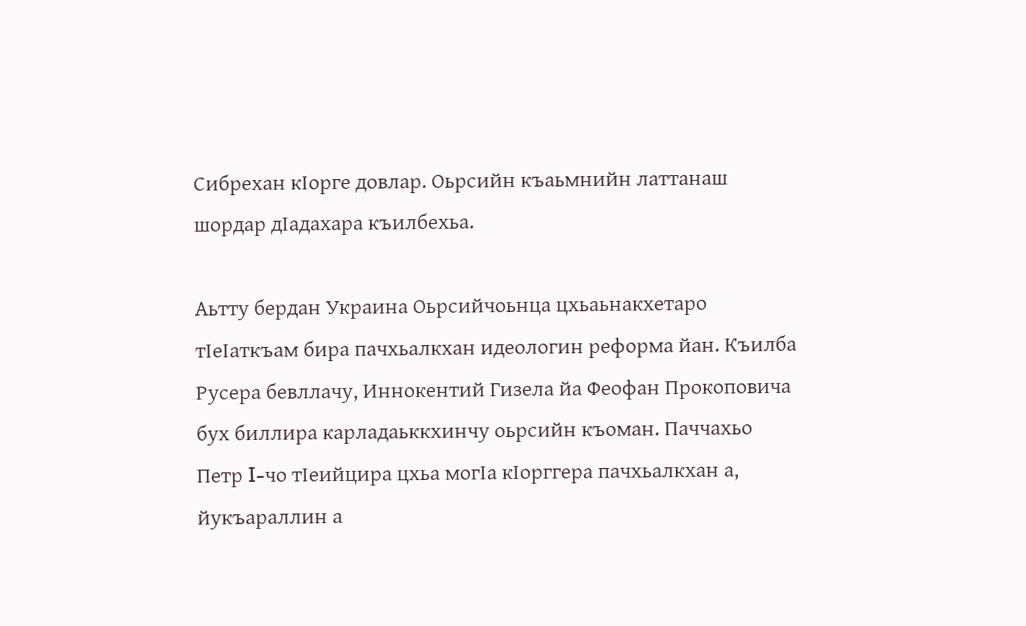Сибрехан кӀорге довлар. Оьрсийн къаьмнийн латтанаш шордар дӀадахара къилбехьа.

Аьтту бердан Украина Оьрсийчоьнца цхьаьнакхетаро тӀеӀаткъам бира пачхьалкхан идеологин реформа йан. Къилба Русера бевллачу, Иннокентий Гизела йа Феофан Прокоповича бух биллира карладаьккхинчу оьрсийн къоман. Паччахьо Петр I-чо тӀеийцира цхьа могӀа кӀорггера пачхьалкхан а, йукъараллин а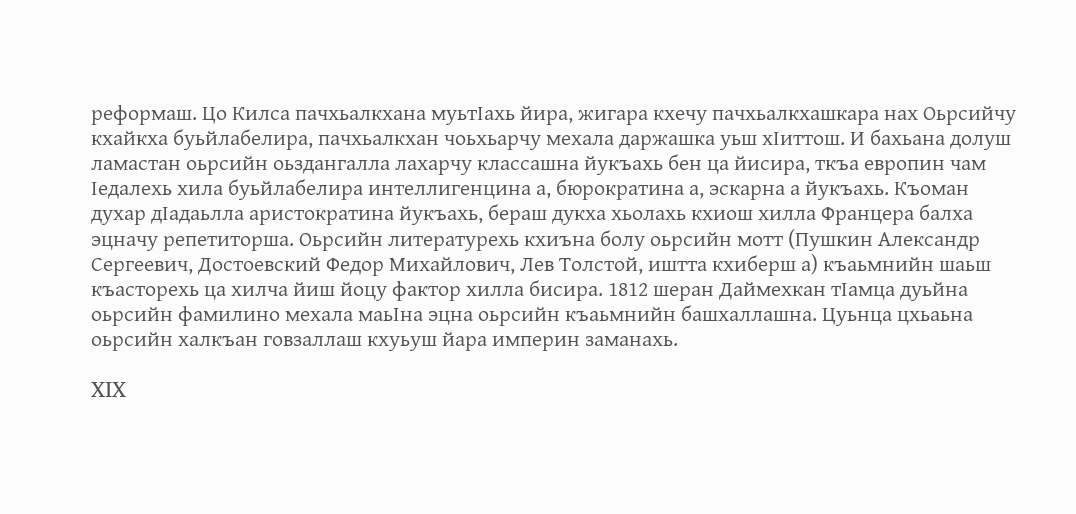реформаш. Цо Килса пачхьалкхана муьтӀахь йира, жигара кхечу пачхьалкхашкара нах Оьрсийчу кхайкха буьйлабелира, пачхьалкхан чоьхьарчу мехала даржашка уьш хӀиттош. И бахьана долуш ламастан оьрсийн оьздангалла лахарчу классашна йукъахь бен ца йисира, ткъа европин чам Ӏедалехь хила буьйлабелира интеллигенцина а, бюрократина а, эскарна а йукъахь. Къоман духар дӀадаьлла аристократина йукъахь, бераш дукха хьолахь кхиош хилла Францера балха эцначу репетиторша. Оьрсийн литературехь кхиъна болу оьрсийн мотт (Пушкин Александр Сергеевич, Достоевский Федор Михайлович, Лев Толстой, иштта кхиберш а) къаьмнийн шаьш къасторехь ца хилча йиш йоцу фактор хилла бисира. 1812 шеран Даймехкан тӀамца дуьйна оьрсийн фамилино мехала маьӀна эцна оьрсийн къаьмнийн башхаллашна. Цуьнца цхьаьна оьрсийн халкъан говзаллаш кхуьуш йара империн заманахь.

XIX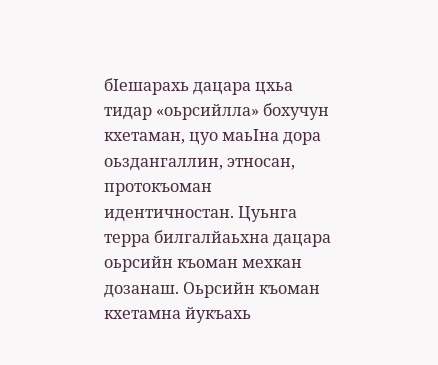бӀешарахь дацара цхьа тидар «оьрсийлла» бохучун кхетаман, цуо маьӀна дора оьздангаллин, этносан, протокъоман идентичностан. Цуьнга терра билгалйаьхна дацара оьрсийн къоман мехкан дозанаш. Оьрсийн къоман кхетамна йукъахь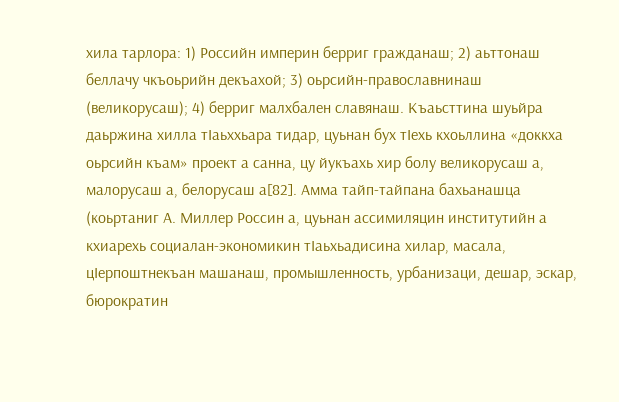хила тарлора: 1) Российн империн берриг гражданаш; 2) аьттонаш беллачу чкъоьрийн декъахой; 3) оьрсийн-православнинаш (великорусаш); 4) берриг малхбален славянаш. Къаьсттина шуьйра даьржина хилла тӀаьххьара тидар, цуьнан бух тӀехь кхоьллина «доккха оьрсийн къам» проект а санна, цу йукъахь хир болу великорусаш а, малорусаш а, белорусаш а[82]. Амма тайп-тайпана бахьанашца (коьртаниг А. Миллер Россин а, цуьнан ассимиляцин институтийн а кхиарехь социалан-экономикин тӀаьхьадисина хилар, масала, цӀерпоштнекъан машанаш, промышленность, урбанизаци, дешар, эскар, бюрократин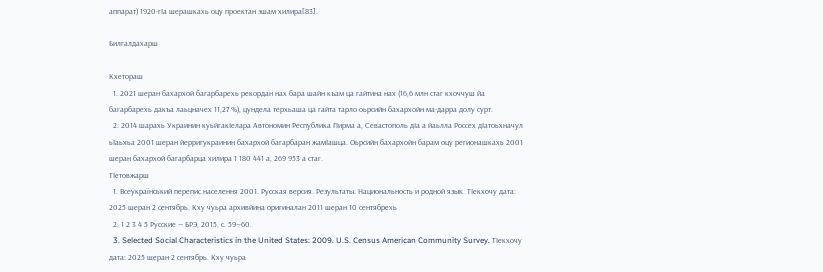аппарат) 1920-гӀа шерашкахь оцу проектан эшам хилира[83].

Билгалдахарш

Кхетораш
  1. 2021 шеран бахархой багарбарехь рекордан нах бара шайн къам ца гайтина нах (16,6 млн стаг кхоччуш йа багарбарехь дакъа лаьцначех 11,27 %), цундела терхьаша ца гайта тарло оьрсийн бахархойн ма-дарра долу сурт.
  2. 2014 шарахь Украинин куьйгакӀелара Автономин Республика ГӀирма а, Севастополь дӀа а йаьлла Россех дӀатоьхначул ьӀаьхьа 2001 шеран йерригукраинин бахархой багарбаран жамӀашца. Оьрсийн бахархойн барам оцу регионашкахь 2001 шеран бахархой багарбарца хилира 1 180 441 а, 269 953 а стаг.
ТӀетовжарш
  1. Всеукраїнський перепис населення 2001. Русская версия. Результаты. Национальность и родной язык. ТӀекхочу дата: 2025 шеран 2 сентябрь. Кху чуьра архивйина оригиналан 2011 шеран 10 сентябрехь
  2. 1 2 3 4 5 Русские — БРЭ, 2015, с. 59—60.
  3. Selected Social Characteristics in the United States: 2009. U.S. Census American Community Survey. ТӀекхочу дата: 2025 шеран 2 сентябрь. Кху чуьра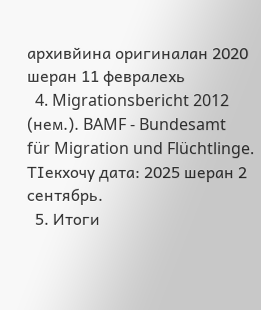архивйина оригиналан 2020 шеран 11 февралехь
  4. Migrationsbericht 2012 (нем.). BAMF - Bundesamt für Migration und Flüchtlinge. ТӀекхочу дата: 2025 шеран 2 сентябрь.
  5. Итоги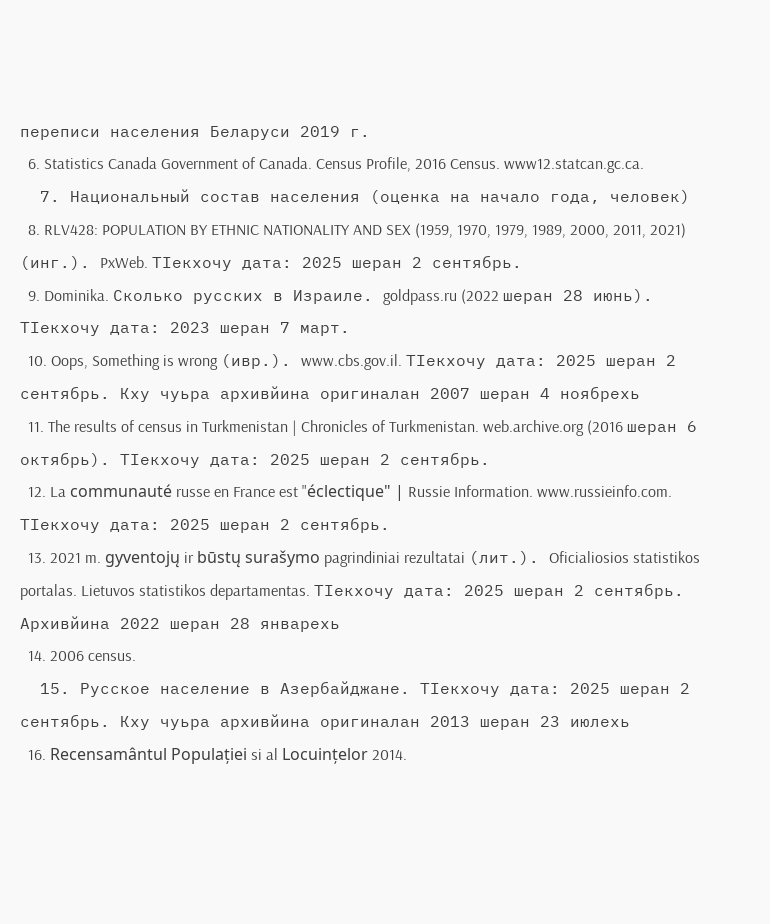переписи населения Беларуси 2019 г.
  6. Statistics Canada Government of Canada. Census Profile, 2016 Census. www12.statcan.gc.ca.
  7. Национальный состав населения (оценка на начало года, человек)
  8. RLV428: POPULATION BY ETHNIC NATIONALITY AND SEX (1959, 1970, 1979, 1989, 2000, 2011, 2021) (инг.). PxWeb. ТӀекхочу дата: 2025 шеран 2 сентябрь.
  9. Dominika. Сколько русских в Израиле. goldpass.ru (2022 шеран 28 июнь). ТӀекхочу дата: 2023 шеран 7 март.
  10. Oops, Something is wrong (ивр.). www.cbs.gov.il. ТӀекхочу дата: 2025 шеран 2 сентябрь. Кху чуьра архивйина оригиналан 2007 шеран 4 ноябрехь
  11. The results of census in Turkmenistan | Chronicles of Turkmenistan. web.archive.org (2016 шеран 6 октябрь). ТӀекхочу дата: 2025 шеран 2 сентябрь.
  12. La communauté russe en France est "éclectique" | Russie Information. www.russieinfo.com. ТӀекхочу дата: 2025 шеран 2 сентябрь.
  13. 2021 m. gyventojų ir būstų surašymo pagrindiniai rezultatai (лит.). Oficialiosios statistikos portalas. Lietuvos statistikos departamentas. ТӀекхочу дата: 2025 шеран 2 сентябрь. Архивйина 2022 шеран 28 январехь
  14. 2006 census.
  15. Русское население в Азербайджане. ТӀекхочу дата: 2025 шеран 2 сентябрь. Кху чуьра архивйина оригиналан 2013 шеран 23 июлехь
  16. Recensamântul Populației si al Locuințelor 2014.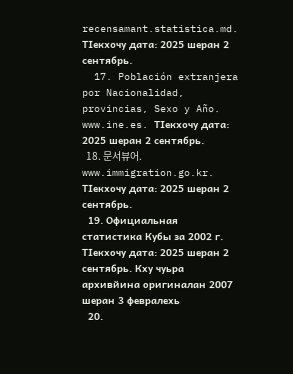recensamant.statistica.md. ТӀекхочу дата: 2025 шеран 2 сентябрь.
  17. Población extranjera por Nacionalidad, provincias, Sexo y Año. www.ine.es. ТӀекхочу дата: 2025 шеран 2 сентябрь.
  18. 문서뷰어. www.immigration.go.kr. ТӀекхочу дата: 2025 шеран 2 сентябрь.
  19. Официальная статистика Кубы за 2002 г. ТӀекхочу дата: 2025 шеран 2 сентябрь. Кху чуьра архивйина оригиналан 2007 шеран 3 февралехь
  20.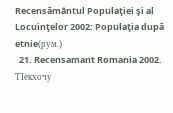Recensământul Populaţiei şi al Locuinţelor 2002: Populaţia după etnie(рум.)
  21. Recensamant Romania 2002. ТӀекхочу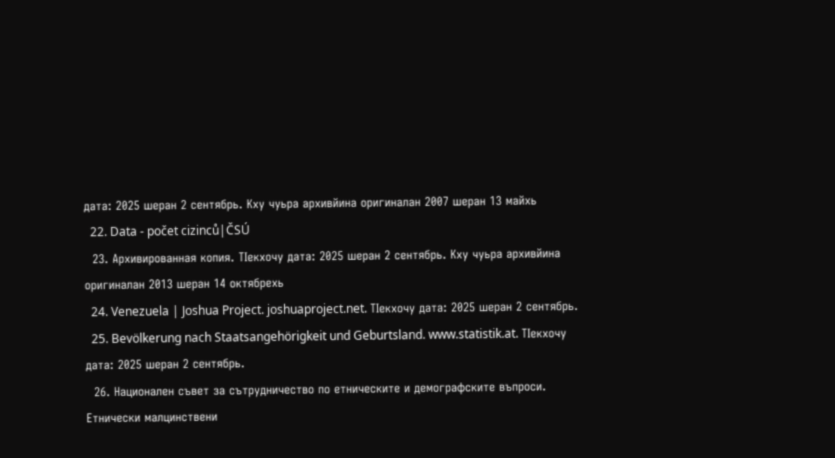дата: 2025 шеран 2 сентябрь. Кху чуьра архивйина оригиналан 2007 шеран 13 майхь
  22. Data - počet cizinců|ČSÚ
  23. Архивированная копия. ТӀекхочу дата: 2025 шеран 2 сентябрь. Кху чуьра архивйина оригиналан 2013 шеран 14 октябрехь
  24. Venezuela | Joshua Project. joshuaproject.net. ТӀекхочу дата: 2025 шеран 2 сентябрь.
  25. Bevölkerung nach Staatsangehörigkeit und Geburtsland. www.statistik.at. ТӀекхочу дата: 2025 шеран 2 сентябрь.
  26. Национален съвет за сътрудничество по етническите и демографските въпроси. Етнически малцинствени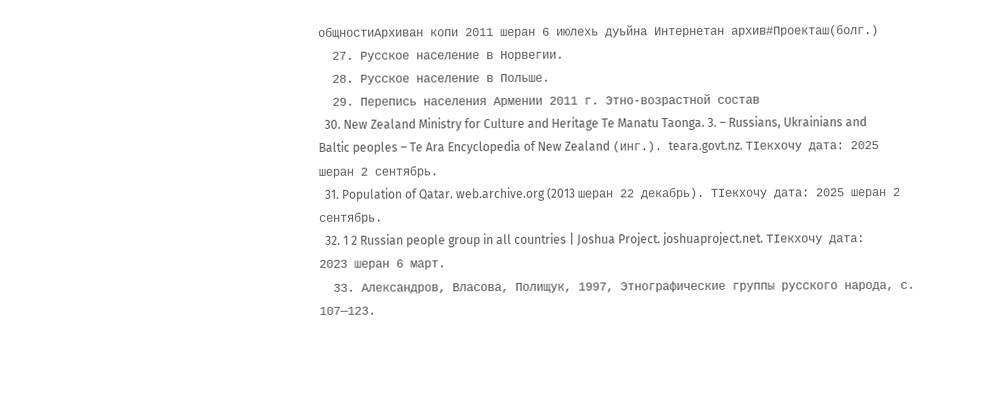общностиАрхиван копи 2011 шеран 6 июлехь дуьйна Интернетан архив#Проекташ(болг.)
  27. Русское население в Норвегии.
  28. Русское население в Польше.
  29. Перепись населения Армении 2011 г. Этно-возрастной состав
  30. New Zealand Ministry for Culture and Heritage Te Manatu Taonga. 3. – Russians, Ukrainians and Baltic peoples – Te Ara Encyclopedia of New Zealand (инг.). teara.govt.nz. ТӀекхочу дата: 2025 шеран 2 сентябрь.
  31. Population of Qatar. web.archive.org (2013 шеран 22 декабрь). ТӀекхочу дата: 2025 шеран 2 сентябрь.
  32. 1 2 Russian people group in all countries | Joshua Project. joshuaproject.net. ТӀекхочу дата: 2023 шеран 6 март.
  33. Александров, Власова, Полищук, 1997, Этнографические группы русского народа, с. 107—123.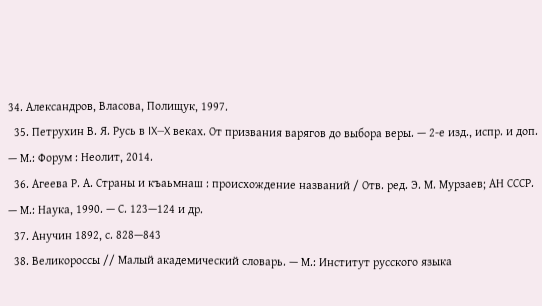34. Александров, Власова, Полищук, 1997.
  35. Петрухин В. Я. Русь в IX—X веках. От призвания варягов до выбора веры. — 2-е изд., испр. и доп. — М.: Форум : Неолит, 2014.
  36. Агеева Р. А. Страны и къаьмнаш : происхождение названий / Отв. ред. Э. М. Мурзаев; АН СССР. — М.: Наука, 1990. — С. 123—124 и др.
  37. Анучин 1892, с. 828—843
  38. Великороссы // Малый академический словарь. — М.: Институт русского языка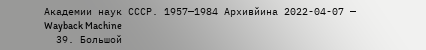Академии наук СССР. 1957—1984 Архивйина 2022-04-07 — Wayback Machine
  39. Большой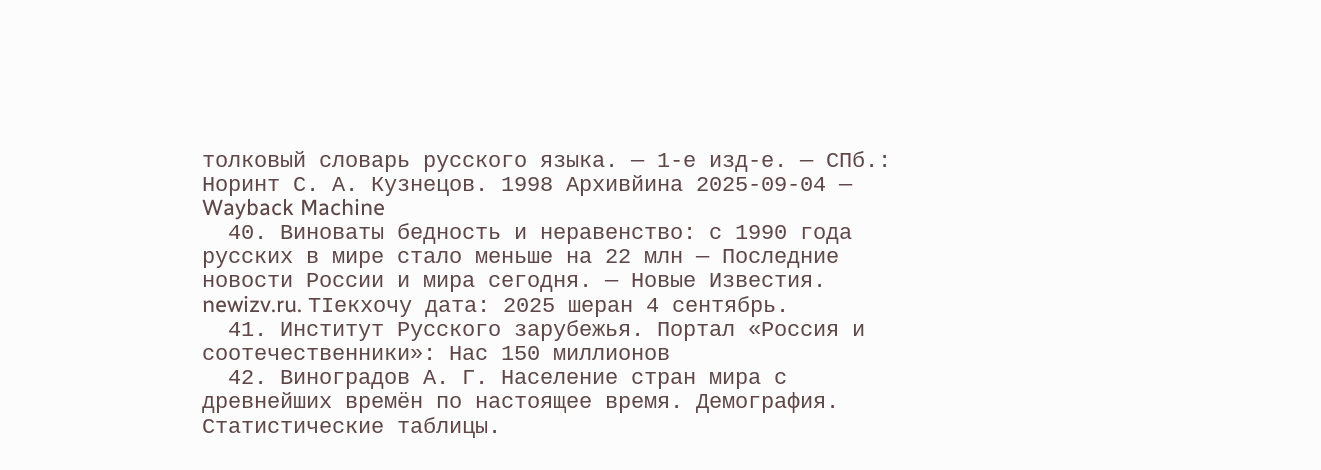толковый словарь русского языка. — 1-е изд-е. — СПб.: Норинт С. А. Кузнецов. 1998 Архивйина 2025-09-04 — Wayback Machine
  40. Виноваты бедность и неравенство: с 1990 года русских в мире стало меньше на 22 млн — Последние новости России и мира сегодня. — Новые Известия. newizv.ru. ТӀекхочу дата: 2025 шеран 4 сентябрь.
  41. Институт Русского зарубежья. Портал «Россия и соотечественники»: Нас 150 миллионов
  42. Виноградов А. Г. Население стран мира с древнейших времён по настоящее время. Демография. Статистические таблицы.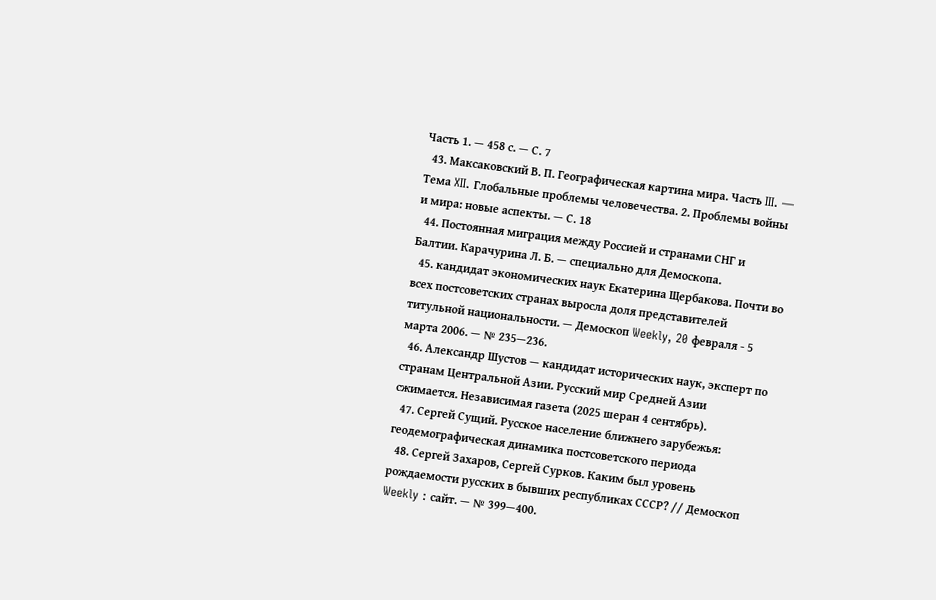Часть 1. — 458 с. — С. 7
  43. Максаковский В. П. Географическая картина мира. Часть III. — Тема XII. Глобальные проблемы человечества. 2. Проблемы войны и мира: новые аспекты. — С. 18
  44. Постоянная миграция между Россией и странами СНГ и Балтии. Карачурина Л. Б. — специально для Демоскопа.
  45. кандидат экономических наук Екатерина Щербакова. Почти во всех постсоветских странах выросла доля представителей титульной национальности. — Демоскоп Weekly, 20 февраля - 5 марта 2006. — № 235—236.
  46. Александр Шустов — кандидат исторических наук, эксперт по странам Центральной Азии. Русский мир Средней Азии сжимается. Независимая газета (2025 шеран 4 сентябрь).
  47. Сергей Сущий. Русское население ближнего зарубежья: геодемографическая динамика постсоветского периода
  48. Сергей Захаров, Сергей Сурков. Каким был уровень рождаемости русских в бывших республиках СССР? // Демоскоп Weekly : сайт. — № 399—400.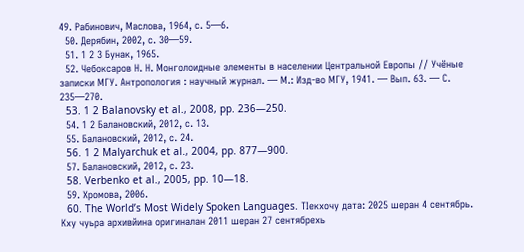49. Рабинович, Маслова, 1964, с. 5—6.
  50. Дерябин, 2002, с. 30—59.
  51. 1 2 3 Бунак, 1965.
  52. Чебоксаров Н. Н. Монголоидные элементы в населении Центральной Европы // Учёные записки МГУ. Антропология : научный журнал. — М.: Изд-во МГУ, 1941. — Вып. 63. — С. 235—270.
  53. 1 2 Balanovsky et al., 2008, pp. 236—250.
  54. 1 2 Балановский, 2012, с. 13.
  55. Балановский, 2012, с. 24.
  56. 1 2 Malyarchuk et al., 2004, pp. 877—900.
  57. Балановский, 2012, с. 23.
  58. Verbenko et al., 2005, pp. 10—18.
  59. Хромова, 2006.
  60. The World’s Most Widely Spoken Languages. ТӀекхочу дата: 2025 шеран 4 сентябрь. Кху чуьра архивйина оригиналан 2011 шеран 27 сентябрехь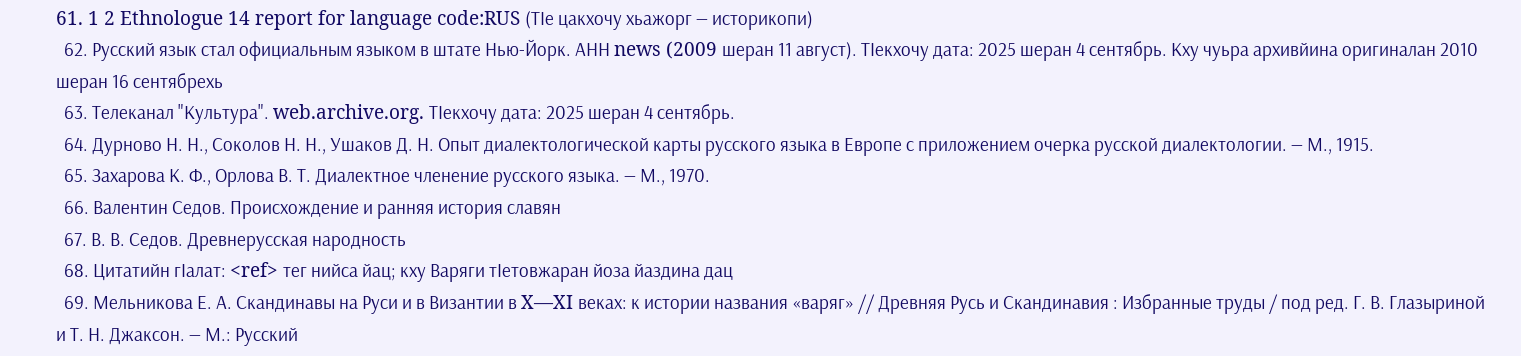61. 1 2 Ethnologue 14 report for language code:RUS (ТӀе цакхочу хьажорг — историкопи)
  62. Русский язык стал официальным языком в штате Нью-Йорк. АНН news (2009 шеран 11 август). ТӀекхочу дата: 2025 шеран 4 сентябрь. Кху чуьра архивйина оригиналан 2010 шеран 16 сентябрехь
  63. Телеканал "Культура". web.archive.org. ТӀекхочу дата: 2025 шеран 4 сентябрь.
  64. Дурново Н. Н., Соколов Н. Н., Ушаков Д. Н. Опыт диалектологической карты русского языка в Европе с приложением очерка русской диалектологии. — М., 1915.
  65. Захарова К. Ф., Орлова В. Т. Диалектное членение русского языка. — М., 1970.
  66. Валентин Седов. Происхождение и ранняя история славян
  67. В. В. Седов. Древнерусская народность
  68. Цитатийн гӀалат: <ref> тег нийса йац; кху Варяги тIетовжаран йоза йаздина дац
  69. Мельникова Е. А. Скандинавы на Руси и в Византии в X—XI веках: к истории названия «варяг» // Древняя Русь и Скандинавия : Избранные труды / под ред. Г. В. Глазыриной и Т. Н. Джаксон. — М.: Русский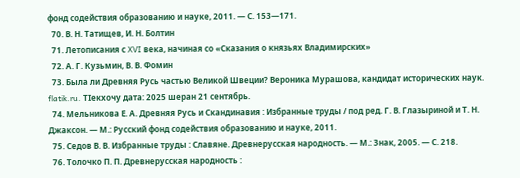фонд содействия образованию и науке, 2011. — С. 153—171.
  70. В. Н. Татищев, И. Н. Болтин
  71. Летописания с XVI века, начиная со «Сказания о князьях Владимирских»
  72. А. Г. Кузьмин, В. В. Фомин
  73. Была ли Древняя Русь частью Великой Швеции? Вероника Мурашова, кандидат исторических наук. flatik.ru. ТӀекхочу дата: 2025 шеран 21 сентябрь.
  74. Мельникова Е. А. Древняя Русь и Скандинавия : Избранные труды / под ред. Г. В. Глазыриной и Т. Н. Джаксон. — М.: Русский фонд содействия образованию и науке, 2011.
  75. Седов В. В. Избранные труды : Славяне. Древнерусская народность. — М.: Знак, 2005. — С. 218.
  76. Толочко П. П. Древнерусская народность :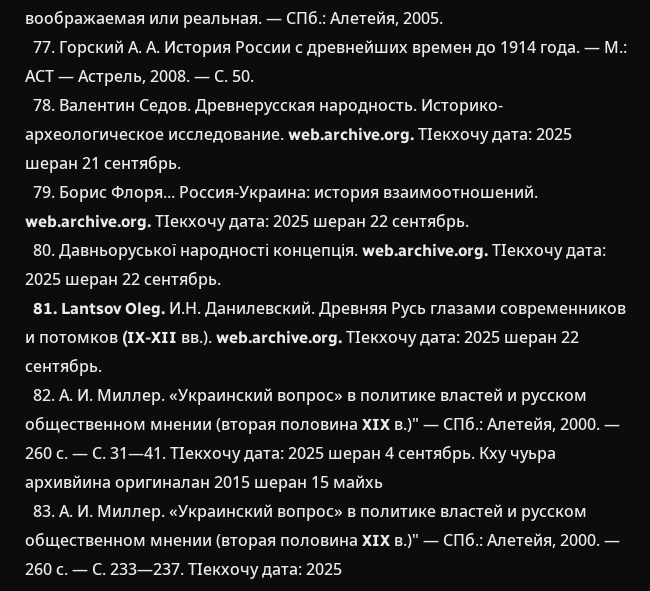воображаемая или реальная. — СПб.: Алетейя, 2005.
  77. Горский А. А. История России с древнейших времен до 1914 года. — М.: АСТ — Астрель, 2008. — С. 50.
  78. Валентин Седов. Древнерусская народность. Историко-археологическое исследование. web.archive.org. ТӀекхочу дата: 2025 шеран 21 сентябрь.
  79. Борис Флоря... Россия-Украина: история взаимоотношений. web.archive.org. ТӀекхочу дата: 2025 шеран 22 сентябрь.
  80. Давньоруської народностi концепцiя. web.archive.org. ТӀекхочу дата: 2025 шеран 22 сентябрь.
  81. Lantsov Oleg. И.Н. Данилевский. Древняя Русь глазами современников и потомков (IX-XII вв.). web.archive.org. ТӀекхочу дата: 2025 шеран 22 сентябрь.
  82. А. И. Миллер. «Украинский вопрос» в политике властей и русском общественном мнении (вторая половина XIX в.)" — СПб.: Алетейя, 2000. — 260 с. — С. 31—41. ТӀекхочу дата: 2025 шеран 4 сентябрь. Кху чуьра архивйина оригиналан 2015 шеран 15 майхь
  83. А. И. Миллер. «Украинский вопрос» в политике властей и русском общественном мнении (вторая половина XIX в.)" — СПб.: Алетейя, 2000. — 260 с. — С. 233—237. ТӀекхочу дата: 2025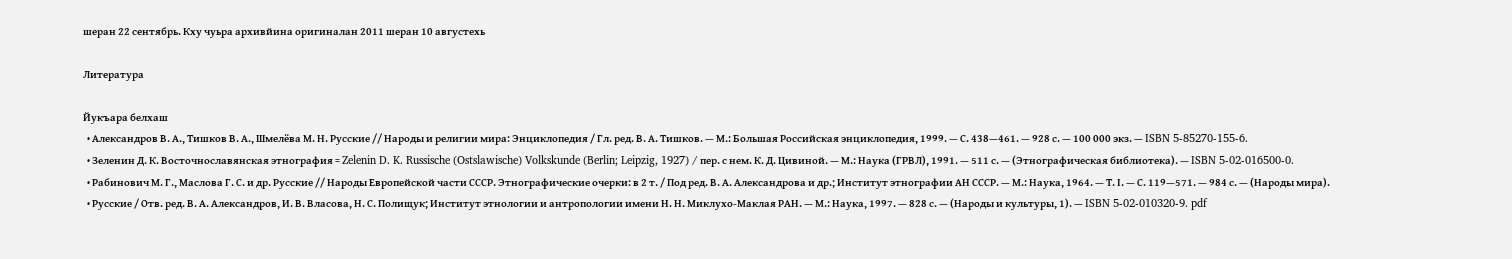шеран 22 сентябрь. Кху чуьра архивйина оригиналан 2011 шеран 10 августехь

Литература

Йукъара белхаш
  • Александров В. А., Тишков В. А., Шмелёва М. Н. Русские // Народы и религии мира: Энциклопедия / Гл. ред. В. А. Тишков. — М.: Большая Российская энциклопедия, 1999. — С. 438—461. — 928 с. — 100 000 экз. — ISBN 5-85270-155-6.
  • Зеленин Д. К. Восточнославянская этнография = Zelenin D. K. Russische (Ostslawische) Volkskunde (Berlin; Leipzig, 1927) / пер. с нем. К. Д. Цивиной. — М.: Наука (ГРВЛ), 1991. — 511 с. — (Этнографическая библиотека). — ISBN 5-02-016500-0.
  • Рабинович М. Г., Маслова Г. С. и др. Русские // Народы Европейской части СССР. Этнографические очерки: в 2 т. / Под ред. В. А. Александрова и др.; Институт этнографии АН СССР. — М.: Наука, 1964. — Т. І. — С. 119—571. — 984 с. — (Народы мира).
  • Русские / Отв. ред. В. А. Александров, И. В. Власова, Н. С. Полищук; Институт этнологии и антропологии имени Н. Н. Миклухо-Маклая РАН. — М.: Наука, 1997. — 828 с. — (Народы и культуры, 1). — ISBN 5-02-010320-9. pdf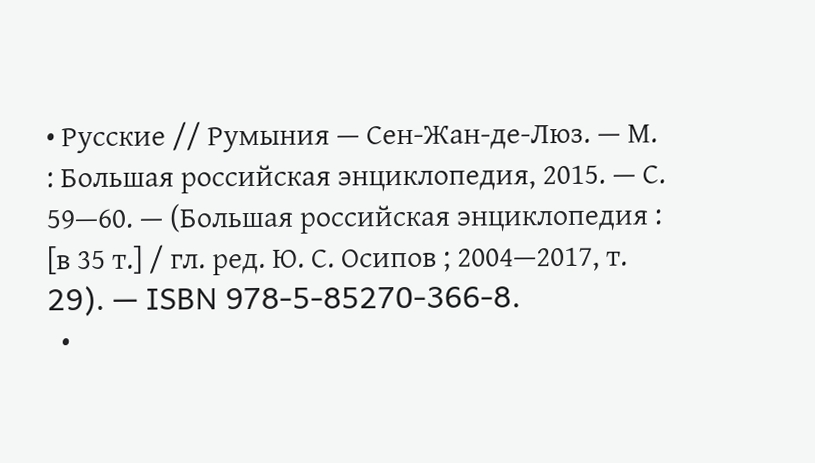• Русские // Румыния — Сен-Жан-де-Люз. — М. : Большая российская энциклопедия, 2015. — С. 59—60. — (Большая российская энциклопедия : [в 35 т.] / гл. ред. Ю. С. Осипов ; 2004—2017, т. 29). — ISBN 978-5-85270-366-8.
  •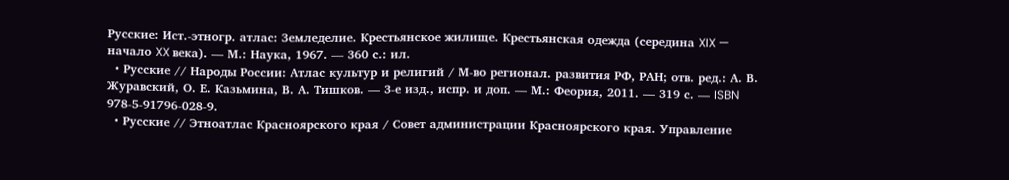Русские: Ист.-этногр. атлас: Земледелие. Крестьянское жилище. Крестьянская одежда (середина XIX — начало XX века). — М.: Наука, 1967. — 360 с.: ил.
  • Русские // Народы России: Атлас культур и религий / М-во регионал. развития РФ, РАН; отв. ред.: А. В. Журавский, О. Е. Казьмина, В. А. Тишков. — 3-е изд., испр. и доп. — М.: Феория, 2011. — 319 с. — ISBN 978-5-91796-028-9.
  • Русские // Этноатлас Красноярского края / Совет администрации Красноярского края. Управление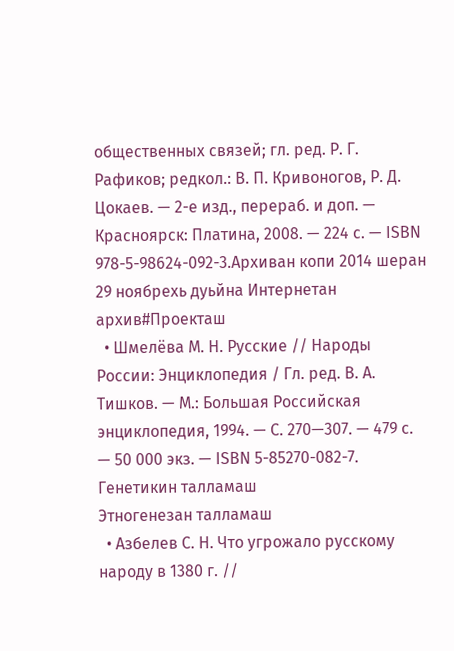общественных связей; гл. ред. Р. Г. Рафиков; редкол.: В. П. Кривоногов, Р. Д. Цокаев. — 2-е изд., перераб. и доп. — Красноярск: Платина, 2008. — 224 с. — ISBN 978-5-98624-092-3.Архиван копи 2014 шеран 29 ноябрехь дуьйна Интернетан архив#Проекташ
  • Шмелёва М. Н. Русские // Народы России: Энциклопедия / Гл. ред. В. А. Тишков. — М.: Большая Российская энциклопедия, 1994. — С. 270—307. — 479 с. — 50 000 экз. — ISBN 5-85270-082-7.
Генетикин талламаш
Этногенезан талламаш
  • Азбелев С. Н. Что угрожало русскому народу в 1380 г. //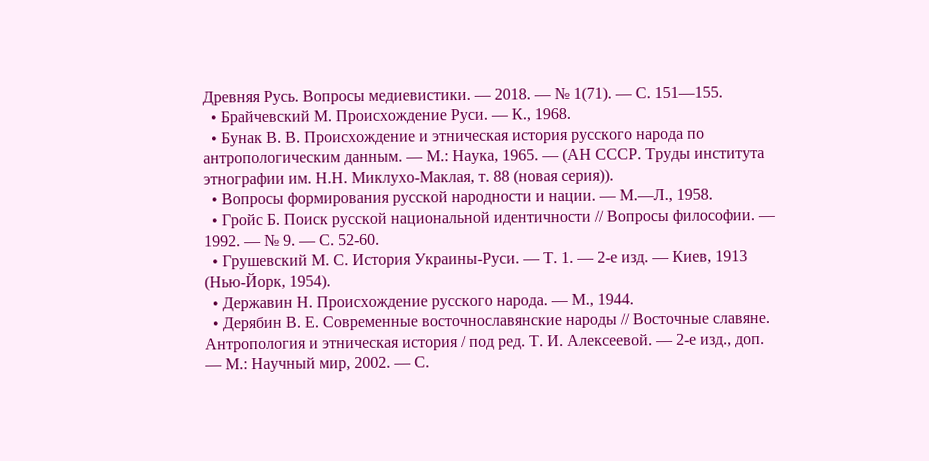Древняя Русь. Вопросы медиевистики. — 2018. — № 1(71). — С. 151—155.
  • Брайчевский М. Происхождение Руси. — К., 1968.
  • Бунак В. В. Происхождение и этническая история русского народа по антропологическим данным. — М.: Наука, 1965. — (АН СССР. Труды института этнографии им. Н.Н. Миклухо-Маклая, т. 88 (новая серия)).
  • Вопросы формирования русской народности и нации. — М.—Л., 1958.
  • Гройс Б. Поиск русской национальной идентичности // Вопросы философии. — 1992. — № 9. — С. 52-60.
  • Грушевский М. С. История Украины-Руси. — Т. 1. — 2-е изд. — Киев, 1913 (Нью-Йорк, 1954).
  • Державин Н. Происхождение русского народа. — М., 1944.
  • Дерябин В. Е. Современные восточнославянские народы // Восточные славяне. Антропология и этническая история / под ред. Т. И. Алексеевой. — 2-е изд., доп. — М.: Научный мир, 2002. — С.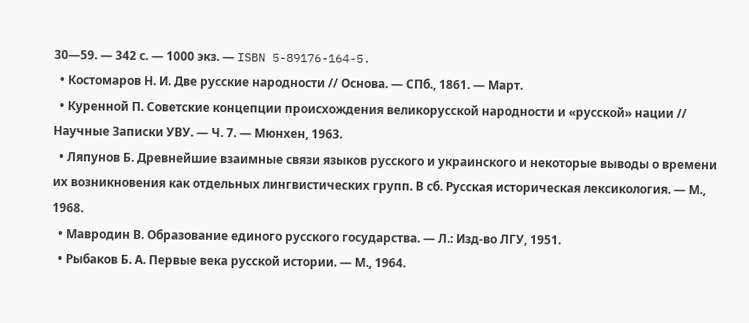30—59. — 342 с. — 1000 экз. — ISBN 5-89176-164-5.
  • Костомаров Н. И. Две русские народности // Основа. — СПб., 1861. — Март.
  • Куренной П. Советские концепции происхождения великорусской народности и «русской» нации // Научные Записки УВУ. — Ч. 7. — Мюнхен, 1963.
  • Ляпунов Б. Древнейшие взаимные связи языков русского и украинского и некоторые выводы о времени их возникновения как отдельных лингвистических групп. В сб. Русская историческая лексикология. — М., 1968.
  • Мавродин В. Образование единого русского государства. — Л.: Изд-во ЛГУ, 1951.
  • Рыбаков Б. А. Первые века русской истории. — М., 1964.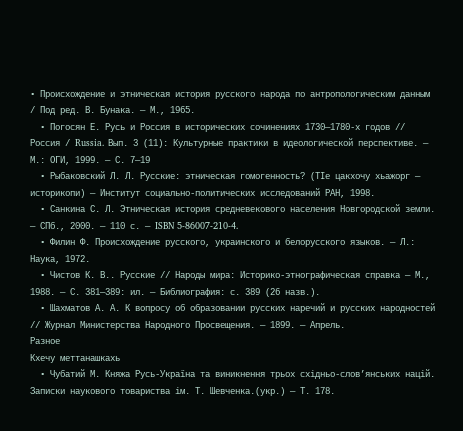• Происхождение и этническая история русского народа по антропологическим данным / Под ред. В. Бунака. — М., 1965.
  • Погосян Е. Русь и Россия в исторических сочинениях 1730—1780-х годов // Россия / Russia. Вып. 3 (11): Культурные практики в идеологической перспективе. — М.: ОГИ, 1999. — С. 7—19
  • Рыбаковский Л. Л. Русские: этническая гомогенность? (ТӀе цакхочу хьажорг — историкопи) — Институт социально-политических исследований РАН, 1998.
  • Санкина С. Л. Этническая история средневекового населения Новгородской земли. — СПб., 2000. — 110 с. — ISBN 5-86007-210-4.
  • Филин Ф. Происхождение русского, украинского и белорусского языков. — Л.: Наука, 1972.
  • Чистов К. В.. Русские // Народы мира: Историко-этнографическая справка — М., 1988. — С. 381—389: ил. — Библиография: с. 389 (26 назв.).
  • Шахматов А. А. К вопросу об образовании русских наречий и русских народностей // Журнал Министерства Народного Просвещения. — 1899. — Апрель.
Разное
Кхечу меттанашкахь
  • Чубатий М. Княжа Русь-Україна та виникнення трьох східньо-слов’янських націй. Записки наукового товариства ім. Т. Шевченка.(укр.) — Т. 178.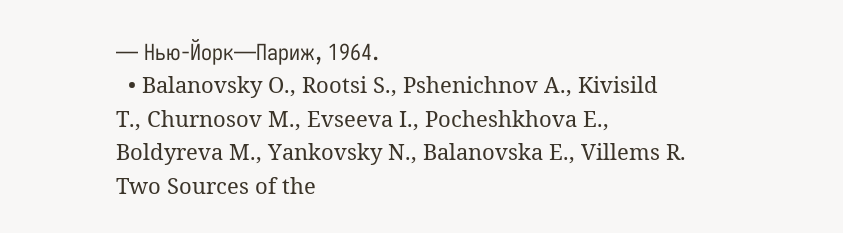— Нью-Йорк—Париж, 1964.
  • Balanovsky O., Rootsi S., Pshenichnov A., Kivisild T., Churnosov M., Evseeva I., Pocheshkhova E., Boldyreva M., Yankovsky N., Balanovska E., Villems R. Two Sources of the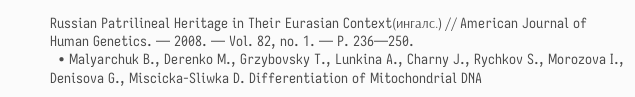Russian Patrilineal Heritage in Their Eurasian Context(ингалс.) // American Journal of Human Genetics. — 2008. — Vol. 82, no. 1. — P. 236—250.
  • Malyarchuk B., Derenko M., Grzybovsky T., Lunkina A., Charny J., Rychkov S., Morozova I., Denisova G., Miscicka-Sliwka D. Differentiation of Mitochondrial DNA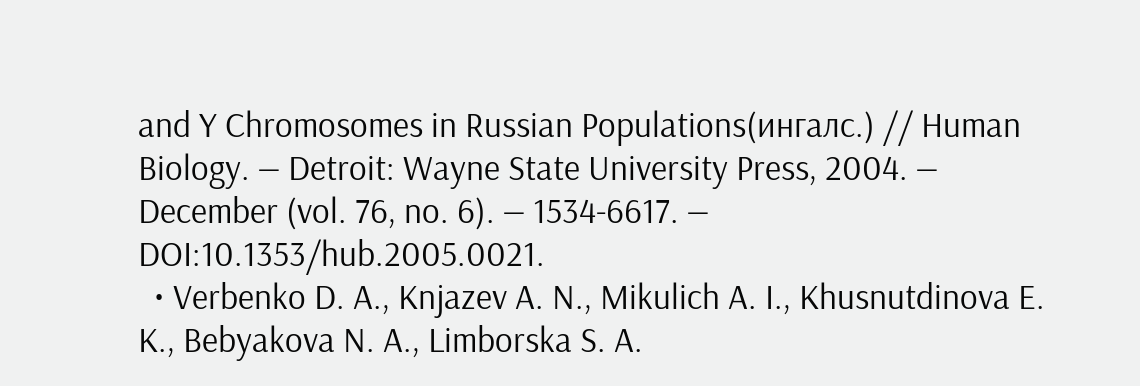and Y Chromosomes in Russian Populations(ингалс.) // Human Biology. — Detroit: Wayne State University Press, 2004. — December (vol. 76, no. 6). — 1534-6617. — DOI:10.1353/hub.2005.0021.
  • Verbenko D. A., Knjazev A. N., Mikulich A. I., Khusnutdinova E. K., Bebyakova N. A., Limborska S. A.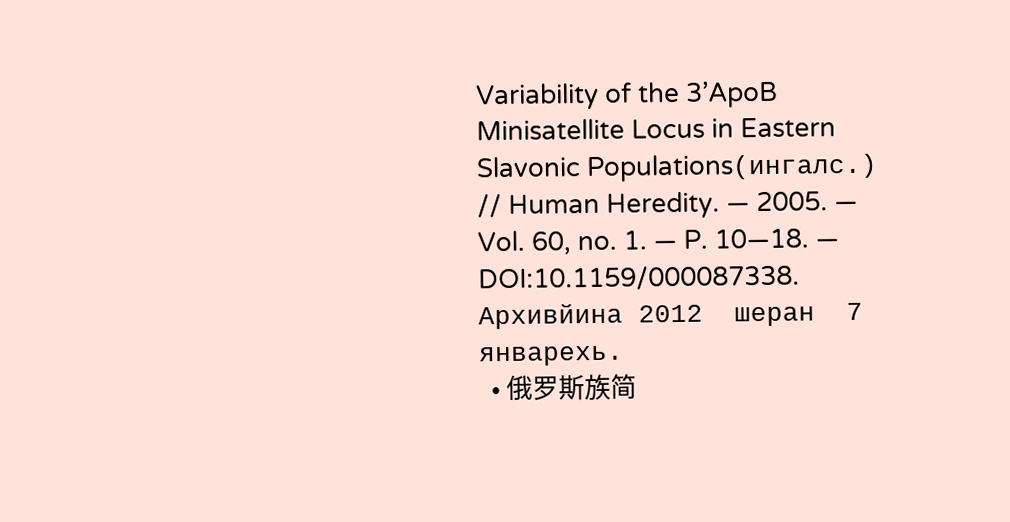Variability of the 3’ApoB Minisatellite Locus in Eastern Slavonic Populations(ингалс.) // Human Heredity. — 2005. — Vol. 60, no. 1. — P. 10—18. — DOI:10.1159/000087338. Архивйина 2012  шеран  7 январехь.
  • 俄罗斯族简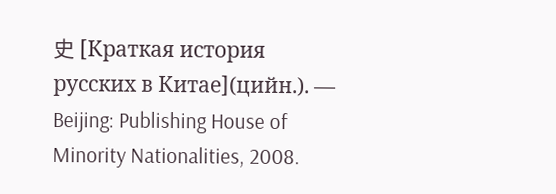史 [Краткая история русских в Китае](цийн.). — Beijing: Publishing House of Minority Nationalities, 2008.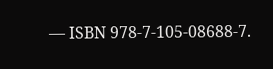— ISBN 978-7-105-08688-7.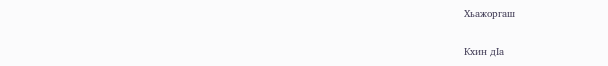Хьажоргаш

Кхин дӀа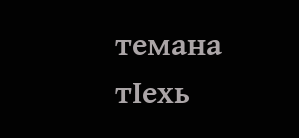темана тӀехь